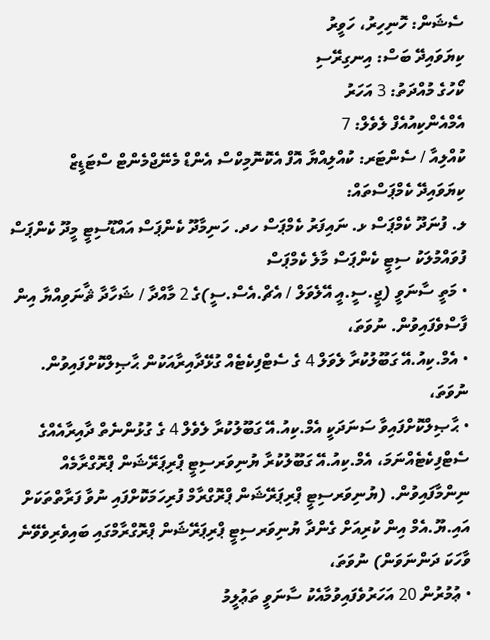ސެޝަން: ހޮނިހިރު، ހަވީރު
ކިޔަވައިދޭ ބަސް: އިނގިރޭސި
ކޯހުގެ މުއްދަތު: 3 އަހަރު
އެމްއެންކިއުއެފް ލެވެލް: 7
ކުއްލިއާ / ސެންޓަރ: ކުއްލިއްޔާ އޮފް އެކޮނޮމިކްސް އެންޑް މެނޭޖްމެންޓް ސްޓަޑީޒް
ކިޔަވައިދޭ ކެމްޕަސްތައް:
ލ. ފުނަދޫ ކެމްޕަސް ޅ. ނައިފަރު ކެމްޕަސް ހދ. ހަނިމާދޫ ކެންޕަސް އައްޑޫސިޓީ މީދޫ ކެންޕަސް ފުވައްމުލަކު ސިޓީ ކެންޕަސް މާލެ ކެމްޕަސް
• މަތީ ސާނަވީ (ޖީ.ސީ.އީ އޭލެވަލް / އެޗް.އެސް.ސީ)ގެ 2 މާއްދާ / ޝަހާދާ ޘާނަވިއްޔާ އިން ފާސްވެފައިވުން. ނުވަތަ،
• އެމް.ކިއު.އޭ ގަބޫލުކުރާ ލެވަލް 4 ގެ ސެޓްފިކެޓެއް ގުޅޭދާއިރާއަކުން ޙާޞިލްކޮށްފައިވުން. ނުވަތަ،
• ޙާޞިލްކޮށްފައިވާ ސަނަދަކީ އެމް.ކިއު.އޭ ގަބޫލުކުރާ ލެވެލް 4 ގެ ގުޅުންނެތް ދާއިރާއެއްގެ ސެޓްފިކެޓެއްނަމަ، އެމް.ކިއު.އޭ ގަބޫލުކުރާ ޔުނިވަރސިޓީ ޕްރިޕަރޭޝަން ޕްރޮގްރާމެއް ނިންމާފައިވުން. (ޔުނިވަރސިޓީ ޕްރިޕަރޭޝަން ޕްރޮގްރާމް ފުރިހަމަކޮށްފައި ނުވާ ފަރާތްތަކަށް އައި.ޔޫ.އެމް އިން ކުރިއަށް ގެންދާ ޔުނިވަރސިޓީ ޕްރިޕަރޭޝަން ޕްރޮގްރާމްގައި ބައިވެރިވެވޭނެ ވާހަކަ ދަންނަވަން) ނުވަތަ،
• ޢުމުރުން 20 އަހަރުވެފައިވުމާއެކު ސާނަވީ ތަޢުލީމު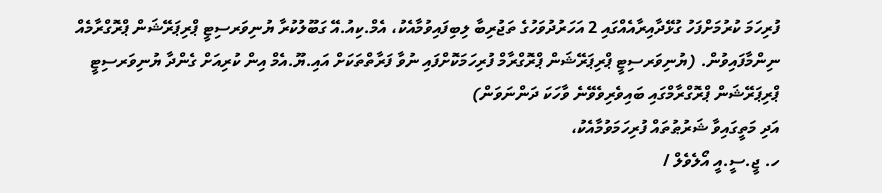ފުރިހަމަ ކުރުމަށްފަހު ގުޅޭދާއިރާއެއްގައި 2 އަހަރުދުވަހުގެ ތަޖުރިބާ ލިބިފައިވުމާއެކު، އެމް.ކިއު.އޭ ގަބޫލުކުރާ ޔުނިވަރސިޓީ ޕްރިޕަރޭޝަން ޕްރޮގްރާމެއް ނިންމާފައިވުން. (ޔުނިވަރސިޓީ ޕްރިޕަރޭޝަން ޕްރޮގްރާމް ފުރިހަމަކޮށްފައި ނުވާ ފަރާތްތަކަށް އައި.ޔޫ.އެމް އިން ކުރިއަށް ގެންދާ ޔުނިވަރސިޓީ ޕްރިޕަރޭޝަން ޕްރޮގްރާމްގައި ބައިވެރިވެވޭނެ ވާހަކަ ދަންނަވަން)
އަދި މަތީގައިވާ ޝަރުޠުތައް ފުރިހަމަވުމާއެކު،
ހ. ޖީ.ސީ.އީ އޯލެވެލް /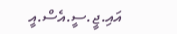އައި.ޖީ.ސީ.އެސް.އީ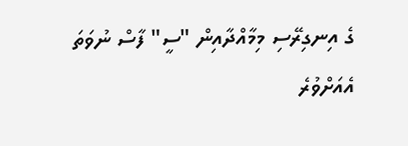ގެ އިނގިރޭސި މިމާއްދާއިން "ސީ" ފާސް ނުވަތަ އެއަށްވުރެ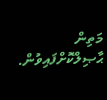މަތިން ޙާޞިލްކޮށްފައިވުން.